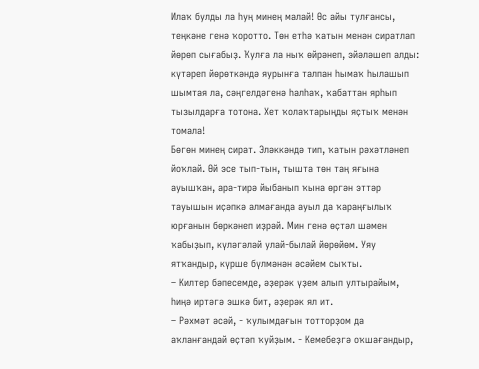Илаҡ булды ла һуң минең малай! Өс айы тулғансы, теңкәне генә ҡоротто. Төн етһә ҡатын менән сиратлап йөрөп сығабыҙ. Ҡулға ла ныҡ өйрәнеп, эйәләшеп алды: күтәреп йөрөткәндә яурынға талпан һымаҡ һылашып шымтая ла, сәңгелдәгенә һалһаҡ, ҡабаттан ярһып тызылдарға тотона. Хет ҡолаҡтарыңды яҫтыҡ менән томала!
Бөгөн минең сират. Эләккәндә тип, ҡатын рәхәтләнеп йоҡлай. Өй эсе тып-тын, тышта төн таң яғына ауышҡан, ара-тирә йыбанып ҡына өргән эттәр тауышын иҫәпкә алмағанда ауыл да ҡараңғылыҡ юрғанын бөркәнеп иҙрәй. Мин генә өҫтәл шәмен ҡабыҙып, күләгәләй улай-былай йөрөйөм. Уяу ятҡандыр, күрше бүлмәнән әсәйем сыҡты.
– Килтер бәпесемде, әҙерәк үҙем алып ултырайым, һиңә иртәгә эшкә бит, әҙерәк ял ит.
– Рәхмәт әсәй, - ҡулымдағын тотторҙом да аҡланғандай өҫтәп ҡуйҙым. - Кемебеҙгә оҡшағандыр,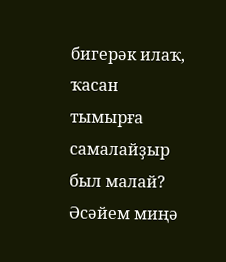бигерәк илаҡ, ҡасан тымырға самалайҙыр был малай?
Әсәйем миңә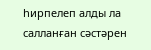һирпелеп алды ла салланған сәстәрен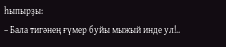һыпырҙы:
– Бала тигәнең ғүмер буйы мыжый инде ул!..